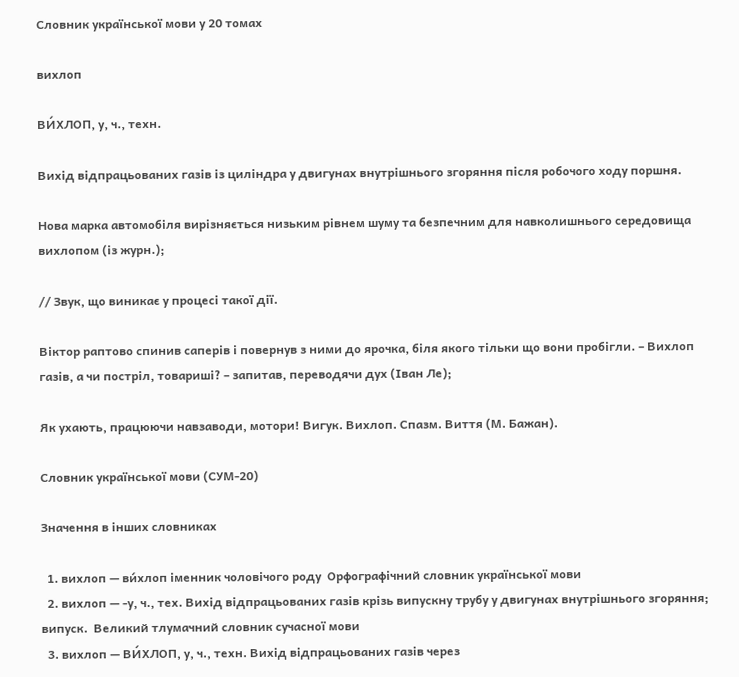Словник української мови у 20 томах

вихлоп

ВИ́ХЛОП, у, ч., техн.

Вихід відпрацьованих газів із циліндра у двигунах внутрішнього згоряння після робочого ходу поршня.

Нова марка автомобіля вирізняється низьким рівнем шуму та безпечним для навколишнього середовища вихлопом (із журн.);

// Звук, що виникає у процесі такої дії.

Віктор раптово спинив саперів і повернув з ними до ярочка, біля якого тільки що вони пробігли. – Вихлоп газів, а чи постріл, товариші? – запитав, переводячи дух (Іван Ле);

Як ухають, працюючи навзаводи, мотори! Вигук. Вихлоп. Спазм. Виття (М. Бажан).

Словник української мови (СУМ-20)

Значення в інших словниках

  1. вихлоп — ви́хлоп іменник чоловічого роду  Орфографічний словник української мови
  2. вихлоп — -у, ч., тех. Вихід відпрацьованих газів крізь випускну трубу у двигунах внутрішнього згоряння; випуск.  Великий тлумачний словник сучасної мови
  3. вихлоп — ВИ́ХЛОП, у, ч., техн. Вихід відпрацьованих газів через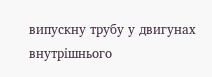випускну трубу у двигунах внутрішнього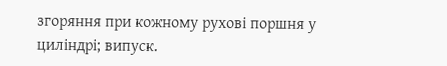згоряння при кожному рухові поршня у циліндрі; випуск.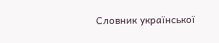Словник української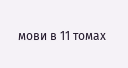мови в 11 томах